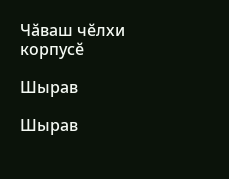Чӑваш чӗлхи корпусӗ

Шырав

Шырав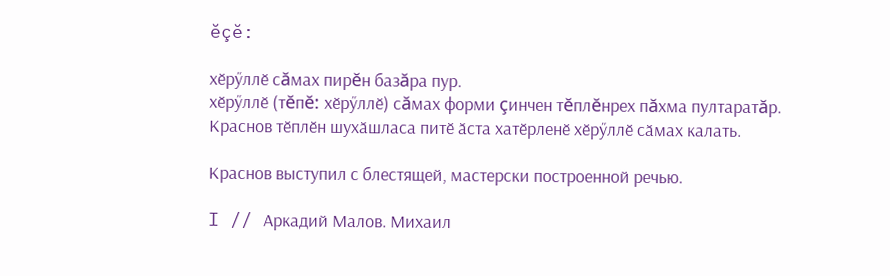ĕçĕ:

хӗрӳллӗ сăмах пирĕн базăра пур.
хӗрӳллӗ (тĕпĕ: хӗрӳллӗ) сăмах форми çинчен тĕплĕнрех пăхма пултаратăр.
Краснов тӗплӗн шухӑшласа питӗ ӑста хатӗрленӗ хӗрӳллӗ сӑмах калать.

Краснов выступил с блестящей, мастерски построенной речью.

I // Аркадий Малов. Михаил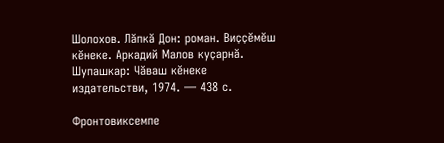Шолохов. Лӑпкӑ Дон: роман. Виҫҫӗмӗш кӗнеке. Аркадий Малов куҫарнӑ. Шупашкар: Чӑваш кӗнеке издательстви, 1974. — 438 с.

Фронтовиксемпе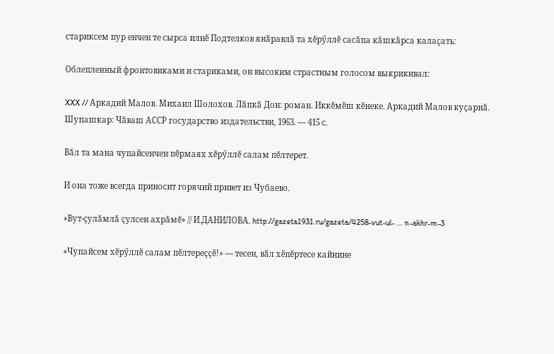стариксем пур енчен те сырса илнӗ Подтелков янӑравлӑ та хӗрӳллӗ сасӑпа кӑшкӑрса калаҫать:

Облепленный фронтовиками и стариками, он высоким страстным голосом выкрикивал:

XXX // Аркадий Малов. Михаил Шолохов. Лӑпкӑ Дон: роман. Иккӗмӗш кӗнеке. Аркадий Малов куҫарнӑ. Шупашкар: Чӑваш АССР государство издательстви, 1963. — 415 с.

Вӑл та мана чупайсенчен пӗрмаях хӗрӳллӗ салам пӗлтерет.

И она тоже всегда приносит горячий привет из Чубаево.

«Вут-ҫулӑмлӑ ҫулсен ахрӑмӗ» // И.ДАНИЛОВА. http://gazeta1931.ru/gazeta/4258-vut-ul- ... n-akhr-m-3

«Чупайсем хӗрӳллӗ салам пӗлтереҫҫӗ!» — тесен, вӑл хӗпӗртесе кайнине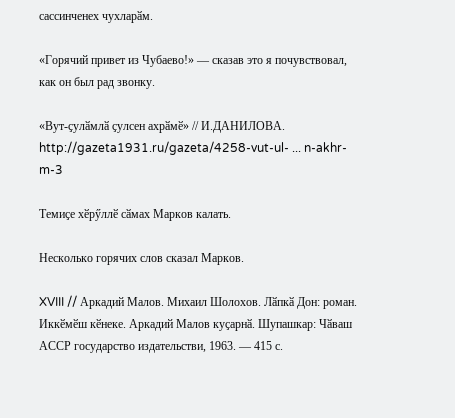сассинченех чухларӑм.

«Горячий привет из Чубаево!» — сказав это я почувствовал, как он был рад звонку.

«Вут-ҫулӑмлӑ ҫулсен ахрӑмӗ» // И.ДАНИЛОВА. http://gazeta1931.ru/gazeta/4258-vut-ul- ... n-akhr-m-3

Темиҫе хӗрӳллӗ сӑмах Марков калать.

Несколько горячих слов сказал Марков.

XVIII // Аркадий Малов. Михаил Шолохов. Лӑпкӑ Дон: роман. Иккӗмӗш кӗнеке. Аркадий Малов куҫарнӑ. Шупашкар: Чӑваш АССР государство издательстви, 1963. — 415 с.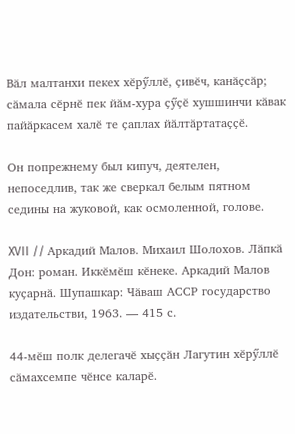Вӑл малтанхи пекех хӗрӳллӗ, ҫивӗч, канӑҫсӑр; сӑмала сӗрнӗ пек йӑм-хура ҫӳҫӗ хушшинчи кӑвак пайӑркасем халӗ те ҫаплах йӑлтӑртатаҫҫӗ.

Он попрежнему был кипуч, деятелен, непоседлив, так же сверкал белым пятном седины на жуковой, как осмоленной, голове.

XVII // Аркадий Малов. Михаил Шолохов. Лӑпкӑ Дон: роман. Иккӗмӗш кӗнеке. Аркадий Малов куҫарнӑ. Шупашкар: Чӑваш АССР государство издательстви, 1963. — 415 с.

44-мӗш полк делегачӗ хыҫҫӑн Лагутин хӗрӳллӗ сӑмахсемпе чӗнсе каларӗ.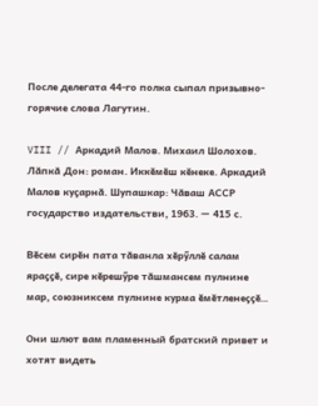После делегата 44-го полка сыпал призывно-горячие слова Лагутин.

VIII // Аркадий Малов. Михаил Шолохов. Лӑпкӑ Дон: роман. Иккӗмӗш кӗнеке. Аркадий Малов куҫарнӑ. Шупашкар: Чӑваш АССР государство издательстви, 1963. — 415 с.

Вӗсем сирӗн пата тӑванла хӗрӳллӗ салам яраҫҫӗ, сире кӗрешӳре тӑшмансем пулнине мар, союзниксем пулнине курма ӗмӗтленеҫҫӗ…

Они шлют вам пламенный братский привет и хотят видеть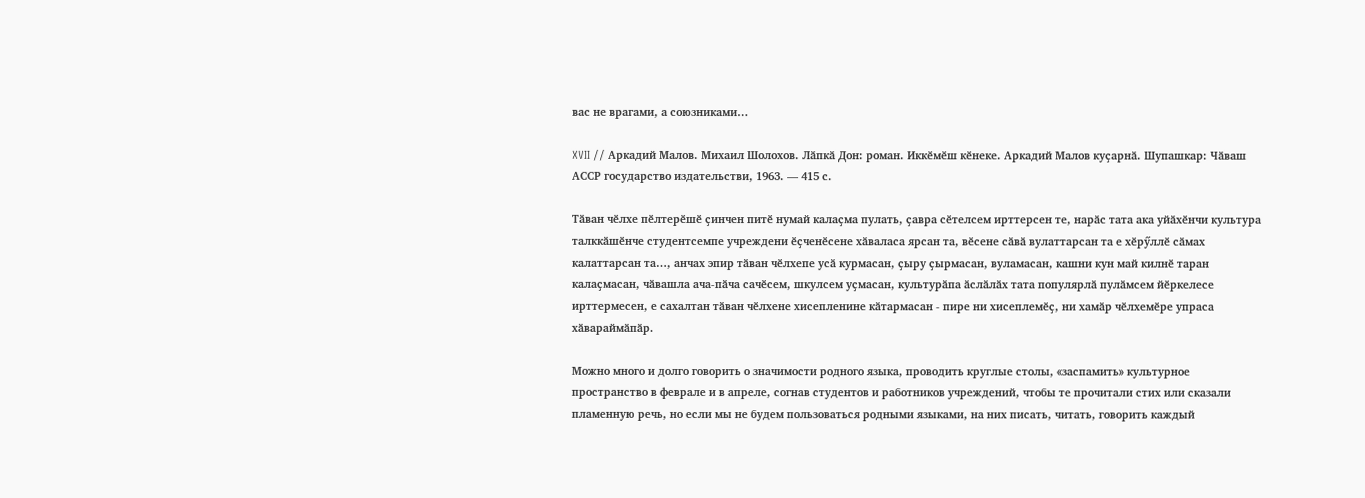вас не врагами, а союзниками…

XVII // Аркадий Малов. Михаил Шолохов. Лӑпкӑ Дон: роман. Иккӗмӗш кӗнеке. Аркадий Малов куҫарнӑ. Шупашкар: Чӑваш АССР государство издательстви, 1963. — 415 с.

Тӑван чӗлхе пӗлтерӗшӗ ҫинчен питӗ нумай калаҫма пулать, ҫавра сӗтелсем ирттерсен те, нарӑс тата ака уйӑхӗнчи культура талккӑшӗнче студентсемпе учреждени ӗҫченӗсене хӑваласа ярсан та, вӗсене сӑвӑ вулаттарсан та е хӗрӳллӗ сӑмах калаттарсан та…, анчах эпир тӑван чӗлхепе усӑ курмасан, ҫыру ҫырмасан, вуламасан, кашни кун май килнӗ таран калаҫмасан, чӑвашла ача-пӑча сачӗсем, шкулсем уҫмасан, культурӑпа ӑслӑлӑх тата популярлӑ пулӑмсем йӗркелесе ирттермесен, е сахалтан тӑван чӗлхене хисепленине кӑтармасан - пире ни хисеплемӗҫ, ни хамӑр чӗлхемӗре упраса хӑвараймӑпӑр.

Можно много и долго говорить о значимости родного языка, проводить круглые столы, «заспамить» культурное пространство в феврале и в апреле, согнав студентов и работников учреждений, чтобы те прочитали стих или сказали пламенную речь, но если мы не будем пользоваться родными языками, на них писать, читать, говорить каждый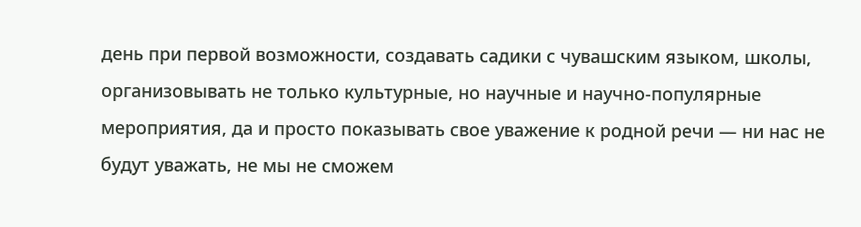день при первой возможности, создавать садики с чувашским языком, школы, организовывать не только культурные, но научные и научно-популярные мероприятия, да и просто показывать свое уважение к родной речи — ни нас не будут уважать, не мы не сможем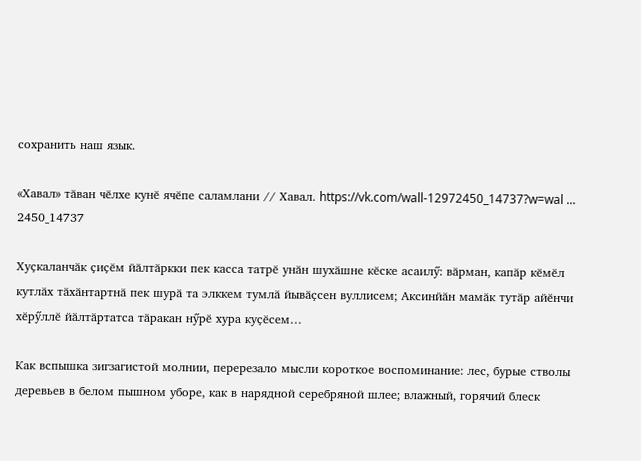сохранить наш язык.

«Хавал» тӑван чӗлхе кунӗ ячӗпе саламлани // Хавал. https://vk.com/wall-12972450_14737?w=wal ... 2450_14737

Хуҫкаланчӑк ҫиҫӗм йӑлтӑркки пек касса татрӗ унӑн шухӑшне кӗске асаилӳ: вӑрман, капӑр кӗмӗл кутлӑх тӑхӑнтартнӑ пек шурӑ та элккем тумлӑ йывӑҫсен вуллисем; Аксинйӑн мамӑк тутӑр айӗнчи хӗрӳллӗ йӑлтӑртатса тӑракан нӳрӗ хура куҫӗсем…

Как вспышка зигзагистой молнии, перерезало мысли короткое воспоминание: лес, бурые стволы деревьев в белом пышном уборе, как в нарядной серебряной шлее; влажный, горячий блеск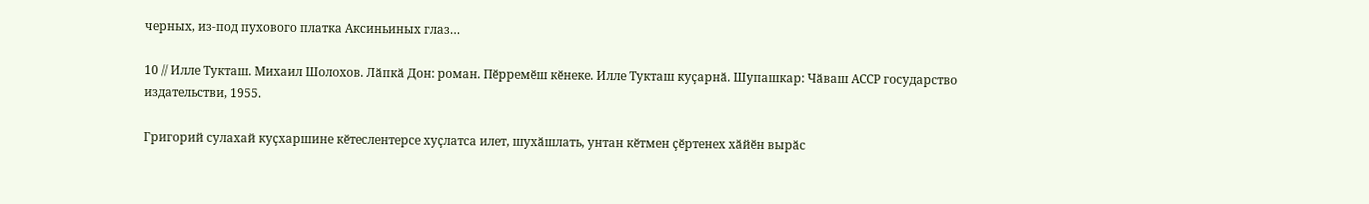черных, из-под пухового платка Аксиньиных глаз…

10 // Илле Тукташ. Михаил Шолохов. Лӑпкӑ Дон: роман. Пӗрремӗш кӗнеке. Илле Тукташ куҫарнӑ. Шупашкар: Чӑваш АССР государство издательстви, 1955.

Григорий сулахай куҫхаршине кӗтеслентерсе хуҫлатса илет, шухӑшлать, унтан кӗтмен ҫӗртенех хӑйӗн вырӑс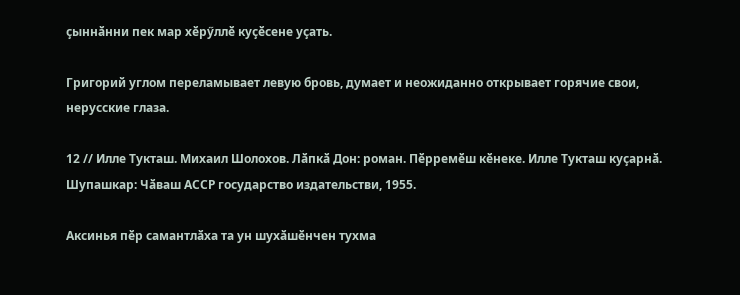ҫыннӑнни пек мар хӗрӳллӗ куҫӗсене уҫать.

Григорий углом переламывает левую бровь, думает и неожиданно открывает горячие свои, нерусские глаза.

12 // Илле Тукташ. Михаил Шолохов. Лӑпкӑ Дон: роман. Пӗрремӗш кӗнеке. Илле Тукташ куҫарнӑ. Шупашкар: Чӑваш АССР государство издательстви, 1955.

Аксинья пӗр самантлӑха та ун шухӑшӗнчен тухма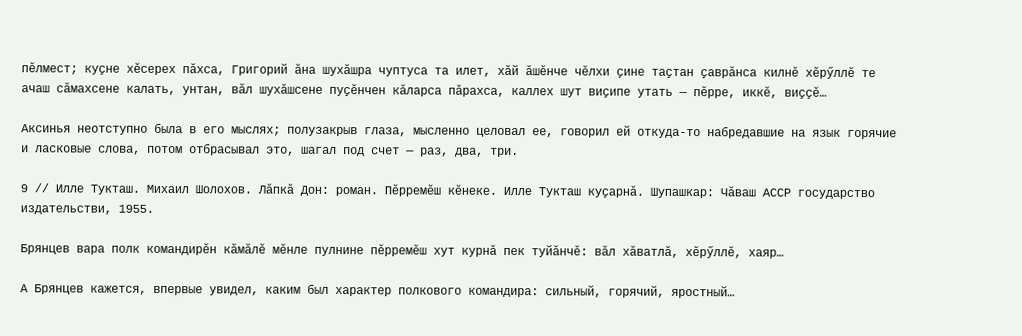пӗлмест; куҫне хӗсерех пӑхса, Григорий ӑна шухӑшра чуптуса та илет, хӑй ӑшӗнче чӗлхи ҫине таҫтан ҫаврӑнса килнӗ хӗрӳллӗ те ачаш сӑмахсене калать, унтан, вӑл шухӑшсене пуҫӗнчен кӑларса пӑрахса, каллех шут виҫипе утать — пӗрре, иккӗ, виҫҫӗ…

Аксинья неотступно была в его мыслях; полузакрыв глаза, мысленно целовал ее, говорил ей откуда-то набредавшие на язык горячие и ласковые слова, потом отбрасывал это, шагал под счет — раз, два, три.

9 // Илле Тукташ. Михаил Шолохов. Лӑпкӑ Дон: роман. Пӗрремӗш кӗнеке. Илле Тукташ куҫарнӑ. Шупашкар: Чӑваш АССР государство издательстви, 1955.

Брянцев вара полк командирӗн кӑмӑлӗ мӗнле пулнине пӗрремӗш хут курнӑ пек туйӑнчӗ: вӑл хӑватлӑ, хӗрӳллӗ, хаяр…

А Брянцев кажется, впервые увидел, каким был характер полкового командира: сильный, горячий, яростный…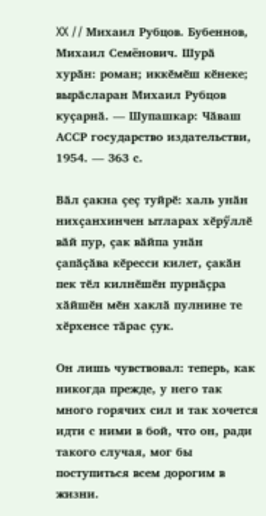XX // Михаил Рубцов. Бубеннов, Михаил Семёнович. Шурӑ хурӑн: роман; иккӗмӗш кӗнеке; вырӑсларан Михаил Рубцов куҫарнӑ. — Шупашкар: Чӑваш АССР государство издательстви, 1954. — 363 с.

Вӑл ҫакна ҫеҫ туйрӗ: халь унӑн нихҫанхинчен ытларах хӗрӳллӗ вӑй пур, ҫак вӑйпа унӑн ҫапӑҫӑва кӗресси килет, ҫакӑн пек тӗл килнӗшӗн пурнӑҫра хӑйшӗн мӗн хаклӑ пулнине те хӗрхенсе тӑрас ҫук.

Он лишь чувствовал: теперь, как никогда прежде, у него так много горячих сил и так хочется идти с ними в бой, что он, ради такого случая, мог бы поступиться всем дорогим в жизни.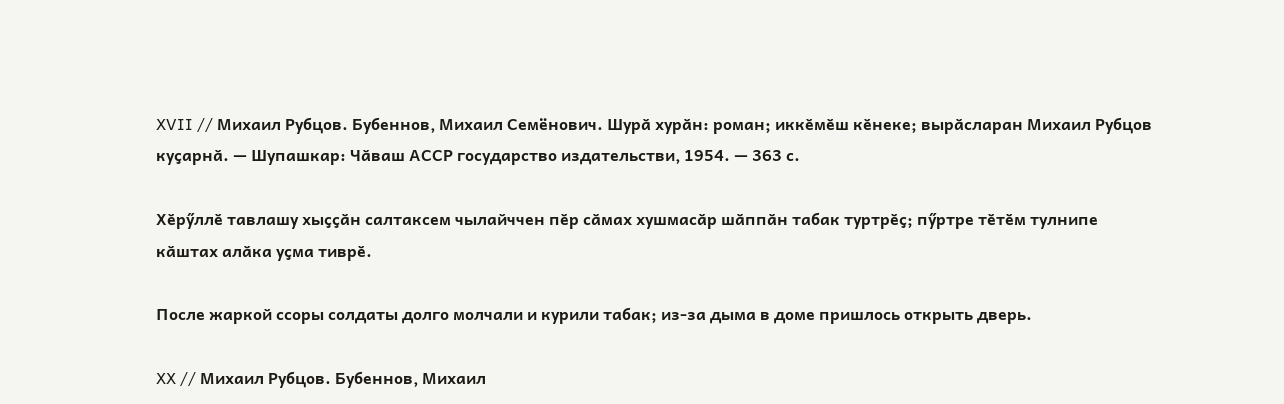XVII // Михаил Рубцов. Бубеннов, Михаил Семёнович. Шурӑ хурӑн: роман; иккӗмӗш кӗнеке; вырӑсларан Михаил Рубцов куҫарнӑ. — Шупашкар: Чӑваш АССР государство издательстви, 1954. — 363 с.

Хӗрӳллӗ тавлашу хыҫҫӑн салтаксем чылайччен пӗр сӑмах хушмасӑр шӑппӑн табак туртрӗҫ; пӳртре тӗтӗм тулнипе кӑштах алӑка уҫма тиврӗ.

После жаркой ссоры солдаты долго молчали и курили табак; из-за дыма в доме пришлось открыть дверь.

XX // Михаил Рубцов. Бубеннов, Михаил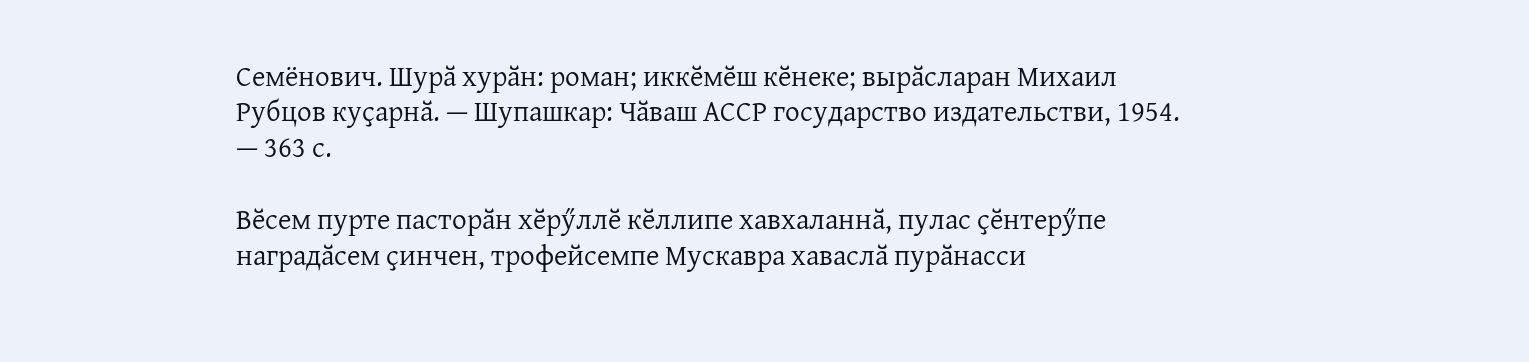Семёнович. Шурӑ хурӑн: роман; иккӗмӗш кӗнеке; вырӑсларан Михаил Рубцов куҫарнӑ. — Шупашкар: Чӑваш АССР государство издательстви, 1954. — 363 с.

Вӗсем пурте пасторӑн хӗрӳллӗ кӗллипе хавхаланнӑ, пулас ҫӗнтерӳпе наградӑсем ҫинчен, трофейсемпе Мускавра хаваслӑ пурӑнасси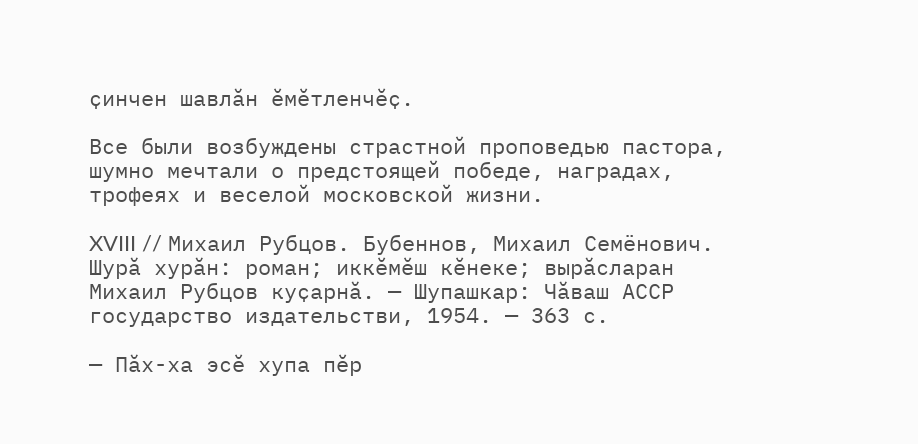ҫинчен шавлӑн ӗмӗтленчӗҫ.

Все были возбуждены страстной проповедью пастора, шумно мечтали о предстоящей победе, наградах, трофеях и веселой московской жизни.

XVIII // Михаил Рубцов. Бубеннов, Михаил Семёнович. Шурӑ хурӑн: роман; иккӗмӗш кӗнеке; вырӑсларан Михаил Рубцов куҫарнӑ. — Шупашкар: Чӑваш АССР государство издательстви, 1954. — 363 с.

— Пӑх-ха эсӗ хупа пӗр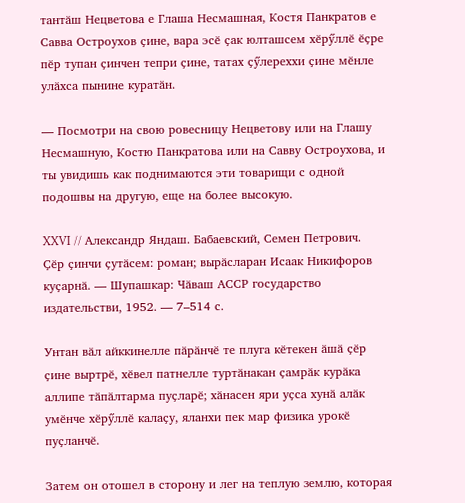тантӑш Нецветова е Глаша Несмашная, Костя Панкратов е Савва Остроухов ҫине, вара эсӗ ҫак юлташсем хӗрӳллӗ ӗҫре пӗр тупан ҫинчен тепри ҫине, татах ҫӳлереххи ҫине мӗнле улӑхса пынине куратӑн.

— Посмотри на свою ровесницу Нецветову или на Глашу Несмашную, Костю Панкратова или на Савву Остроухова, и ты увидишь как поднимаются эти товарищи с одной подошвы на другую, еще на более высокую.

XXVI // Александр Яндаш. Бабаевский, Семен Петрович. Ҫӗр ҫинчи ҫутӑсем: роман; вырӑсларан Исаак Никифоров куҫарнӑ. — Шупашкар: Чӑваш АССР государство издательстви, 1952. — 7–514 с.

Унтан вӑл айккинелле пӑрӑнчӗ те плуга кӗтекен ӑшӑ ҫӗр ҫине выртрӗ, хӗвел патнелле туртӑнакан ҫамрӑк курӑка аллипе тӑпӑлтарма пуҫларӗ; хӑнасен яри уҫса хунӑ алӑк умӗнче хӗрӳллӗ калаҫу, яланхи пек мар физика урокӗ пуҫланчӗ.

Затем он отошел в сторону и лег на теплую землю, которая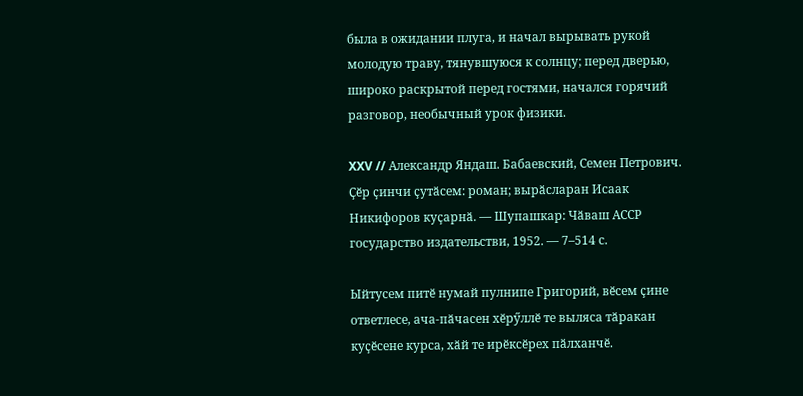была в ожидании плуга, и начал вырывать рукой молодую траву, тянувшуюся к солнцу; перед дверью, широко раскрытой перед гостями, начался горячий разговор, необычный урок физики.

XXV // Александр Яндаш. Бабаевский, Семен Петрович. Ҫӗр ҫинчи ҫутӑсем: роман; вырӑсларан Исаак Никифоров куҫарнӑ. — Шупашкар: Чӑваш АССР государство издательстви, 1952. — 7–514 с.

Ыйтусем питӗ нумай пулнипе Григорий, вӗсем ҫине ответлесе, ача-пӑчасен хӗрӳллӗ те выляса тӑракан куҫӗсене курса, хӑй те ирӗксӗрех пӑлханчӗ.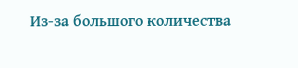Из-за большого количества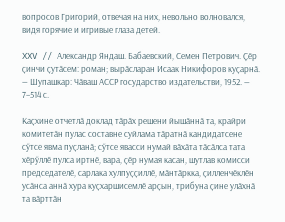вопросов Григорий, отвечая на них, невольно волновался, видя горячие и игривые глаза детей.

XXV // Александр Яндаш. Бабаевский, Семен Петрович. Ҫӗр ҫинчи ҫутӑсем: роман; вырӑсларан Исаак Никифоров куҫарнӑ. — Шупашкар: Чӑваш АССР государство издательстви, 1952. — 7–514 с.

Каҫхине отчетлӑ доклад тӑрӑх решени йышӑннӑ та, крайри комитетӑн пулас составне суйлама тӑратнӑ кандидатсене сӳтсе явма пуҫланӑ; сӳтсе явасси нумай вӑхӑта тӑсӑлса тата хӗрӳллӗ пулса иртнӗ, вара, ҫӗр нумая касан, шутлав комисси председателӗ, сарлака хулпуҫҫиллӗ, мӑнтӑркка, ҫилленчӗклӗн усӑнса аннӑ хура куҫхаршисемлӗ арҫын, трибуна ҫине улӑхнӑ та вӑрттӑн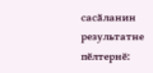сасӑланин результатне пӗлтернӗ: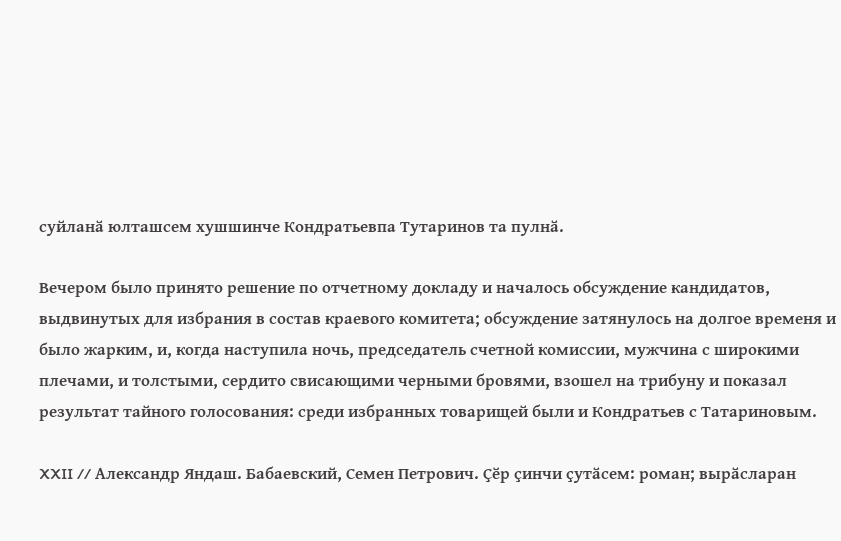суйланӑ юлташсем хушшинче Кондратьевпа Тутаринов та пулнӑ.

Вечером было принято решение по отчетному докладу и началось обсуждение кандидатов, выдвинутых для избрания в состав краевого комитета; обсуждение затянулось на долгое временя и было жарким, и, когда наступила ночь, председатель счетной комиссии, мужчина с широкими плечами, и толстыми, сердито свисающими черными бровями, взошел на трибуну и показал результат тайного голосования: среди избранных товарищей были и Кондратьев с Татариновым.

XXII // Александр Яндаш. Бабаевский, Семен Петрович. Ҫӗр ҫинчи ҫутӑсем: роман; вырӑсларан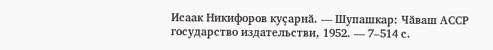Исаак Никифоров куҫарнӑ. — Шупашкар: Чӑваш АССР государство издательстви, 1952. — 7–514 с.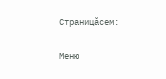Страницăсем:

Меню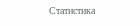Статистика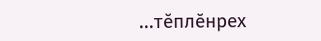...тĕплӗнрех